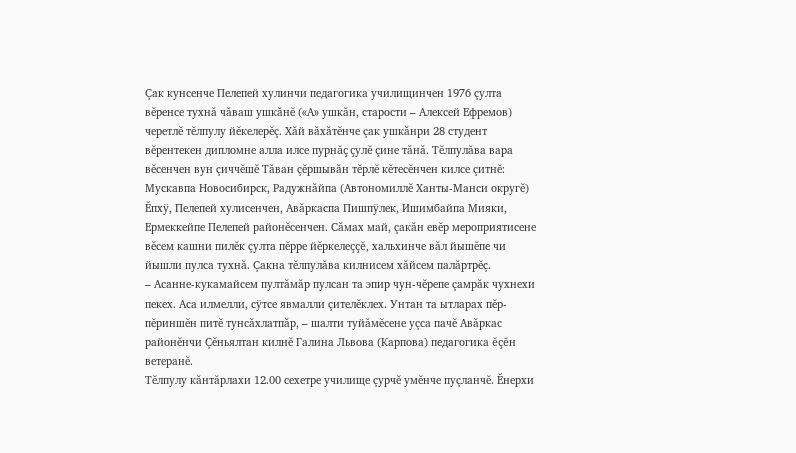Çак кунсенче Пелепей хулинчи педагогика училищинчен 1976 çулта вĕренсе тухнă чăваш ушкăнĕ («А» ушкăн, старости – Алексей Ефремов) черетлĕ тĕлпулу йĕкелерĕç. Хăй вăхăтĕнче çак ушкăнри 28 студент вĕрентекен дипломне алла илсе пурнăç çулĕ çине тăнă. Тĕлпулăва вара вĕсенчен вун çиччĕшĕ Тăван çĕршывăн тĕрлĕ кĕтесĕнчен килсе çитнĕ: Мускавпа Новосибирск, Радужнăйпа (Автономиллĕ Ханты-Манси округĕ) Ĕпхÿ, Пелепей хулисенчен, Авăркаспа Пишпÿлек, Ишимбайпа Мияки, Ермеккейпе Пелепей районĕсенчен. Сăмах май, çакăн евĕр мероприятисене вĕсем кашни пилĕк çулта пĕрре йĕркелеççĕ, хальхинче вăл йышĕпе чи йышли пулса тухнă. Çакна тĕлпулăва килнисем хăйсем палăртрĕç.
– Асанне-кукамайсем пултăмăр пулсан та эпир чун-чĕрепе çамрăк чухнехи пекех. Аса илмелли, сÿтсе явмалли çителĕклех. Унтан та ытларах пĕр-пĕриншĕн питĕ тунсăхлатпăр, – шалти туйăмĕсене уçса пачĕ Авăркас районĕнчи Çĕньялтан килнĕ Галина Львова (Карпова) педагогика ĕçĕн ветеранĕ.
Тĕлпулу кăнтăрлахи 12.00 сехетре училище çурчĕ умĕнче пуçланчĕ. Ĕнерхи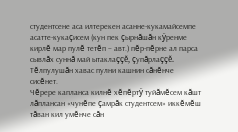студентсене аса илтерекен асанне-кукамайсемпе асатте-кукаçисем (кун пек çырнăшăн кÿренме кирлĕ мар пулĕ тетĕп – авт.) пĕр-пĕрне ал парса сывлăх суннă май ытаклаççĕ, çупăрлаççĕ. Тĕлпулушăн хавас пулни кашнин сăнĕнче сисĕнет.
Чĕрере капланса килнĕ хĕпĕртÿ туйăмĕсем кăшт лăплансан «чунĕпе çамрăк студентсем» иккĕмĕш тăван кил умĕнче сăн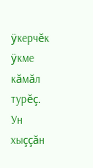ÿкерчĕк ÿкме кăмăл турĕç. Ун хыççăн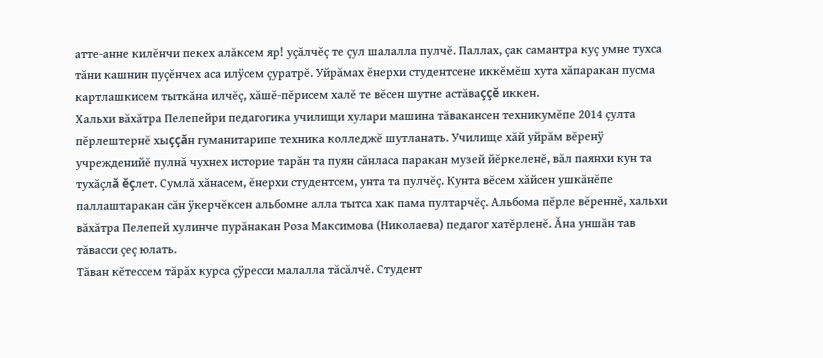атте-анне килĕнчи пекех алăксем яр! уçăлчĕç те çул шалалла пулчĕ. Паллах, çак самантра куç умне тухса тăни кашнин пуçĕнчех аса илÿсем çуратрĕ. Уйрăмах ĕнерхи студентсене иккĕмĕш хута хăпаракан пусма картлашкисем тыткăна илчĕç, хăшĕ-пĕрисем халĕ те вĕсен шутне астăваççĕ иккен.
Хальхи вăхăтра Пелепейри педагогика училищи хулари машина тăвакансен техникумĕпе 2014 çулта пĕрлештернĕ хыççăн гуманитарипе техника колледжĕ шутланать. Училище хăй уйрăм вĕренÿ учрежденийĕ пулнă чухнех историе тарăн та пуян сăнласа паракан музей йĕркеленĕ, вăл паянхи кун та тухăçлă ĕçлет. Сумлă хăнасем, ĕнерхи студентсем, унта та пулчĕç. Кунта вĕсем хăйсен ушкăнĕпе паллаштаракан сăн ÿкерчĕксен альбомне алла тытса хак пама пултарчĕç. Альбома пĕрле вĕреннĕ, хальхи вăхăтра Пелепей хулинче пурăнакан Роза Максимова (Николаева) педагог хатĕрленĕ. Ăна уншăн тав тăвасси çеç юлать.
Тăван кĕтессем тăрăх курса çÿресси малалла тăсăлчĕ. Студент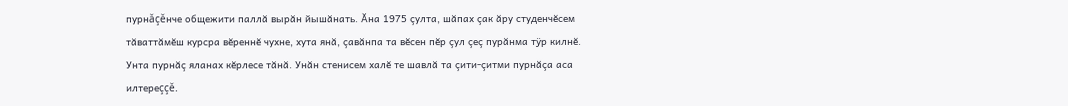пурнăçĕнче общежити паллă вырăн йышăнать. Ăна 1975 çулта, шăпах çак ăру студенчĕсем тăваттăмĕш курсра вĕреннĕ чухне, хута янă, çавăнпа та вĕсен пĕр çул çеç пурăнма тÿр килнĕ. Унта пурнăç яланах кĕрлесе тăнă. Унăн стенисем халĕ те шавлă та çити-çитми пурнăçа аса илтереççĕ.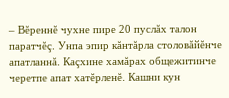– Вĕреннĕ чухне пире 20 пуслăх талон паратчĕç. Унпа эпир кăнтăрла столовăйĕнче апатланнă. Каçхине хамăрах общежитинче черетпе апат хатĕрленĕ. Кашни кун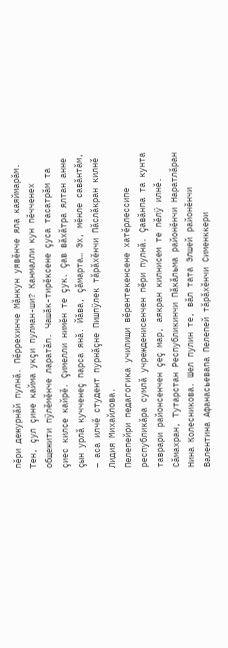пĕри дежурнăй пулнă. Пĕррехинче Мăнкун уявĕнче яла каяймарăм. Тен, çул çине кайма укçи пулман-ши? Канмалли кун пĕчченех общежити пÿлĕмĕнче ларатăп. Чашăк-тирĕксене çуса тасатрăм та çиес килсе кайрĕ. Çимелли нимĕн те çук. Çав вăхăтра ялтан анне çын урлă кучченеç парса янă. Йăва, çăмарта… Эх, мĕнле савăнтăм, – аса илчĕ студент пурнăçне Пишпÿлек тăрăхĕнчи Пăслăкран килнĕ Лидия Михайлова.
Пелепейри педагогика училищи вĕрентекенсене хатĕрлессипе республикăра сумлă учрежденисенчен пĕри пулнă. Çавăнпа та кунта таврари районсенчен çеç мар, аякран килнисем те пĕлÿ илнĕ. Сăмахран, Тутарстан Республикинчи Пăкăльма районĕнчи Наратлăран Нина Колесникова. Шел пулин те, вăл тата Элшей районĕнчи Валентина Афанасьевапа Пелепей тăрăхĕнчи Сименккери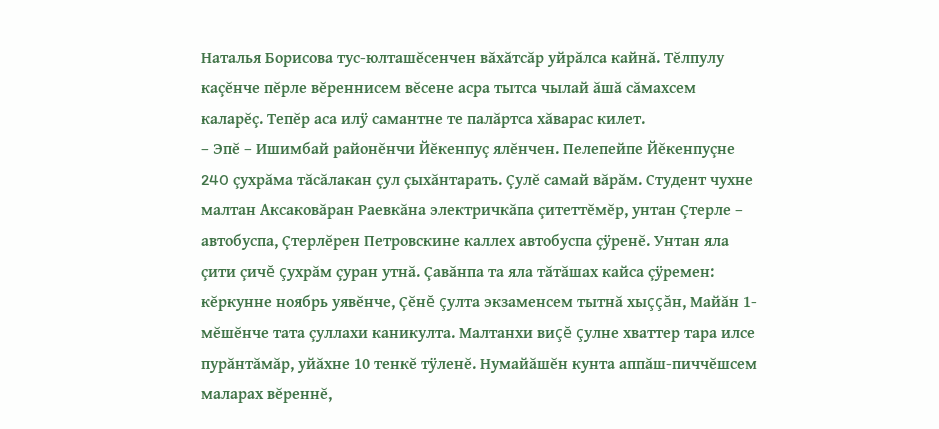Наталья Борисова тус-юлташĕсенчен вăхăтсăр уйрăлса кайнă. Тĕлпулу каçĕнче пĕрле вĕреннисем вĕсене асра тытса чылай ăшă сăмахсем каларĕç. Тепĕр аса илÿ самантне те палăртса хăварас килет.
– Эпĕ – Ишимбай районĕнчи Йĕкенпуç ялĕнчен. Пелепейпе Йĕкенпуçне 240 çухрăма тăсăлакан çул çыхăнтарать. Çулĕ самай вăрăм. Студент чухне малтан Аксаковăран Раевкăна электричкăпа çитеттĕмĕр, унтан Çтерле – автобуспа, Çтерлĕрен Петровскине каллех автобуспа çÿренĕ. Унтан яла çити çичĕ çухрăм çуран утнă. Çавăнпа та яла тăтăшах кайса çÿремен: кĕркунне ноябрь уявĕнче, Çĕнĕ çулта экзаменсем тытнă хыççăн, Майăн 1-мĕшĕнче тата çуллахи каникулта. Малтанхи виçĕ çулне хваттер тара илсе пурăнтăмăр, уйăхне 10 тенкĕ тÿленĕ. Нумайăшĕн кунта аппăш-пиччĕшсем маларах вĕреннĕ,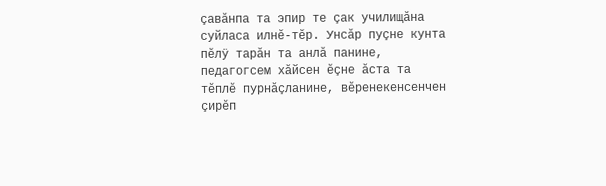çавăнпа та эпир те çак училищăна суйласа илнĕ-тĕр. Унсăр пуçне кунта пĕлÿ тарăн та анлă панине, педагогсем хăйсен ĕçне ăста та тĕплĕ пурнăçланине, вĕренекенсенчен çирĕп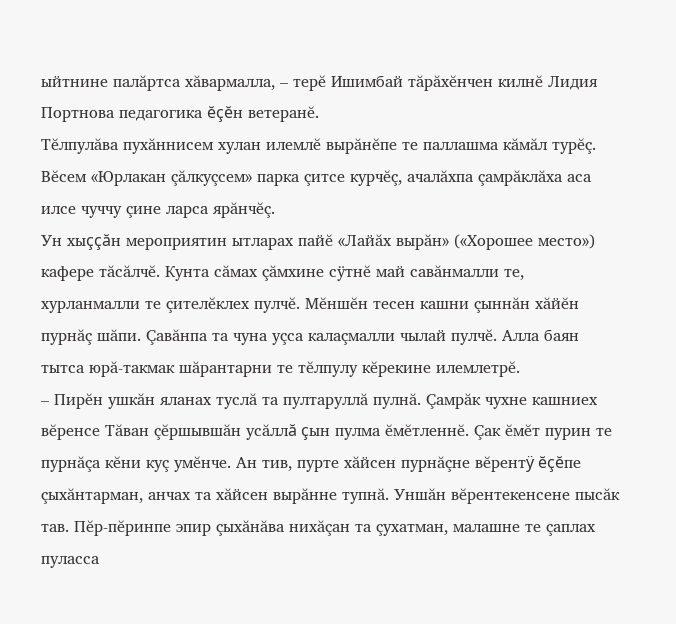ыйтнине палăртса хăвармалла, – терĕ Ишимбай тăрăхĕнчен килнĕ Лидия Портнова педагогика ĕçĕн ветеранĕ.
Тĕлпулăва пухăннисем хулан илемлĕ вырăнĕпе те паллашма кăмăл турĕç. Вĕсем «Юрлакан çăлкуçсем» парка çитсе курчĕç, ачалăхпа çамрăклăха аса илсе чуччу çине ларса ярăнчĕç.
Ун хыççăн мероприятин ытларах пайĕ «Лайăх вырăн» («Хорошее место») кафере тăсăлчĕ. Кунта сăмах çăмхине сÿтнĕ май савăнмалли те, хурланмалли те çителĕклех пулчĕ. Мĕншĕн тесен кашни çыннăн хăйĕн пурнăç шăпи. Çавăнпа та чуна уçса калаçмалли чылай пулчĕ. Алла баян тытса юрă-такмак шăрантарни те тĕлпулу кĕрекине илемлетрĕ.
– Пирĕн ушкăн яланах туслă та пултаруллă пулнă. Çамрăк чухне кашниех вĕренсе Тăван çĕршывшăн усăллă çын пулма ĕмĕтленнĕ. Çак ĕмĕт пурин те пурнăçа кĕни куç умĕнче. Ан тив, пурте хăйсен пурнăçне вĕрентÿ ĕçĕпе çыхăнтарман, анчах та хăйсен вырăнне тупнă. Уншăн вĕрентекенсене пысăк тав. Пĕр-пĕринпе эпир çыхăнăва нихăçан та çухатман, малашне те çаплах пуласса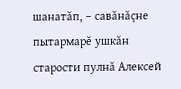шанатăп, – савăнăçне пытармарĕ ушкăн старости пулнă Алексей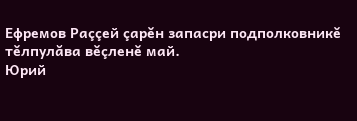Ефремов Раççей çарĕн запасри подполковникĕ тĕлпулăва вĕçленĕ май.
Юрий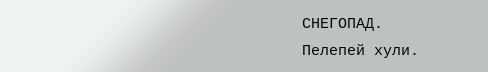СНЕГОПАД.
Пелепей хули.